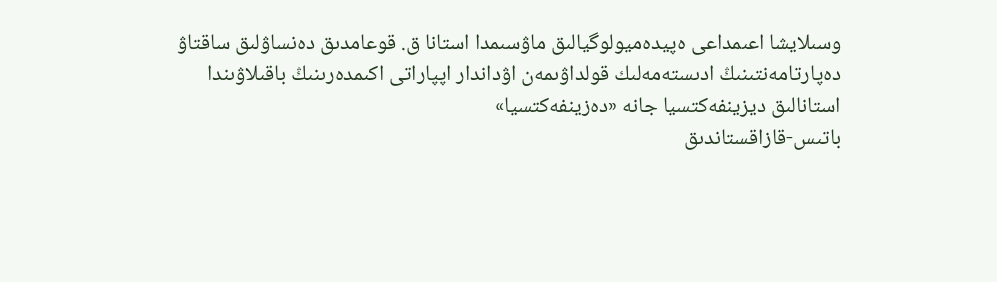وسىلايشا اعىمداعى ەپيدەميولوگيالىق ماۋسىمدا استانا ق. قوعامدىق دەنساۋلىق ساقتاۋ دەپارتامەنتىنىڭ ادىستەمەلىك قولداۋىمەن اۋداندار اپپاراتى اكىمدەرىنىڭ باقىلاۋىندا
استانالىق ديزينفەكتسيا جانە «دەزينفەكتسيا»
باتىس-قازاقستاندىق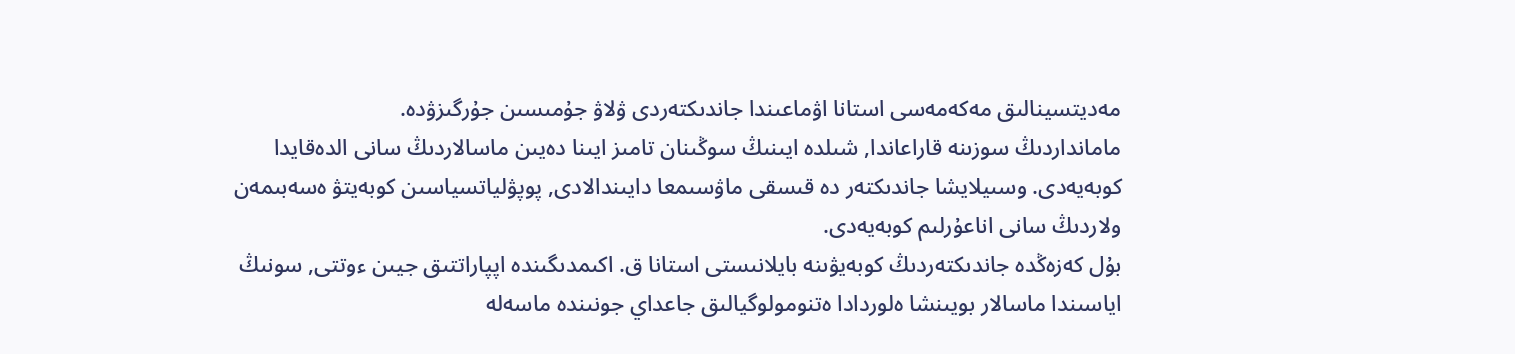مەديتسينالىق مەكەمەسى استانا اۋماعىندا جاندىكتەردى ۋلاۋ جۇمىسىن جۇرگىزۋدە.
مامانداردىڭ سوزىنە قاراعاندا, شىلدە ايىنىڭ سوڭىنان تامىز ايىنا دەيىن ماسالاردىڭ سانى الدەقايدا كوبەيەدى. وسىيلايشا جاندىكتەر دە قىسقى ماۋسىمعا دايىندالادى, پوپۋلياتسياسىن كوبەيتۋ ەسەبىمەن ولاردىڭ سانى اناعۇرلىم كوبەيەدى.
بۇل كەزەڭدە جاندىكتەردىڭ كوبەيۋىنە بايلانىستى استانا ق. اكىمدىگىندە اپپاراتتىق جيىن ءوتتى, سونىڭ اياسىندا ماسالار بويىنشا ەلوردادا ەتنومولوگيالىق جاعداي جونىندە ماسەلە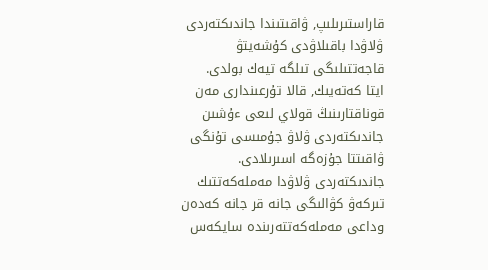قاراستىرىلىپ, ۋاقىتىندا جاندىكتەردى ۋلاۋدا باقىلاۋدى كۇشەيتۋ قاجەتتىلىگى تىلگە تيەك بولدى.
ايتا كەتەيىك, قالا تۇرعىندارى مەن قوناقتارىنىڭ قولاي لىعى ءۇشىن جاندىكتەردى ۋلاۋ جۇمىسى تۇنگى ۋاقىتتا جۇزەگە اسىرىلادى.
جاندىكتەردى ۋلاۋدا مەملەكەتتىك تىركەۋ كۋالىگى جانە قر جانە كەدەن وداعى مەملەكەتتەرىندە سايكەس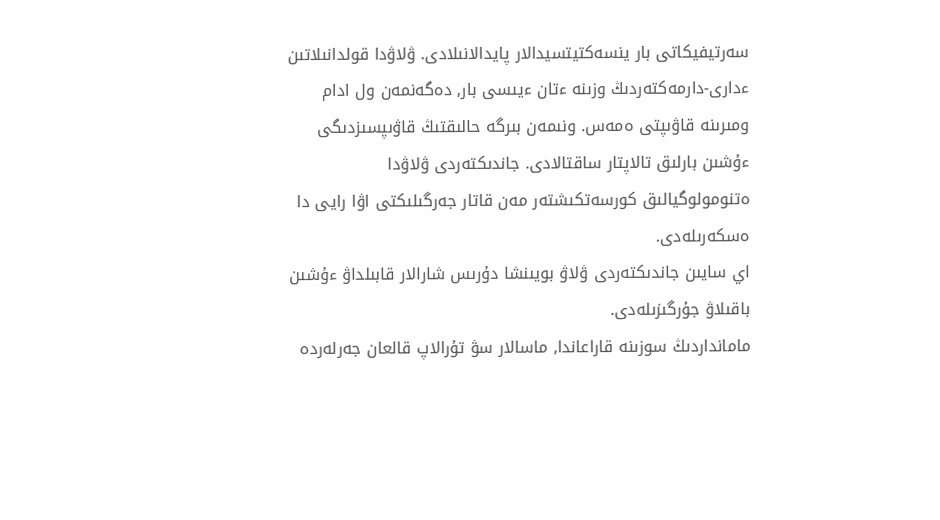سەرتيفيكاتى بار ينسەكتيتسيدالار پايدالانىلادى. ۋلاۋدا قولدانىلاتىن ءدارى-دارمەكتەردىڭ وزىنە ءتان ءيىسى بار, دەگەنمەن ول ادام ومىرىنە قاۋىپتى ەمەس. ونىمەن بىرگە حالىقتىڭ قاۋىپسىزدىگى ءۇشىن بارلىق تالاپتار ساقتالادى. جاندىكتەردى ۋلاۋدا ەتنومولوگيالىق كورسەتكىشتەر مەن قاتار جەرگىلىكتى اۋا رايى دا ەسكەرىلەدى.
اي سايىن جاندىكتەردى ۋلاۋ بويىنشا دۇرىس شارالار قابىلداۋ ءۇشىن باقىلاۋ جۇرگىزىلەدى.
مامانداردىڭ سوزىنە قاراعاندا, ماسالار سۋ تۇرالاپ قالعان جەرلەردە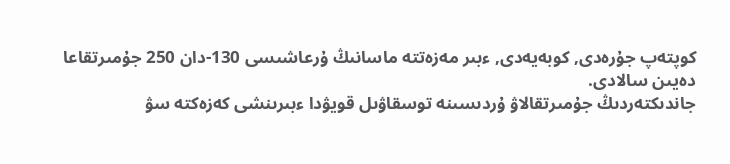كوپتەپ جۇرەدى, كوبەيەدى, ءبىر مەزەتتە ماسانىڭ ۇرعاشىسى 130-دان 250 جۇمىرتقاعا دەيىن سالادى.
جاندىكتەردىڭ جۇمىرتقالاۋ ۇردىسىنە توسقاۋىل قويۋدا ءبىرىنشى كەزەكتە سۋ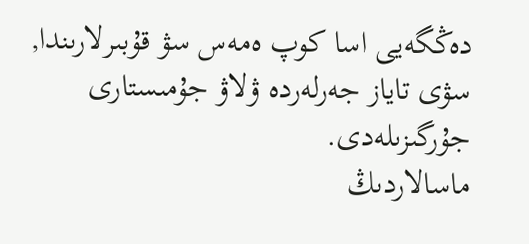دەڭگەيى اسا كوپ ەمەس سۋ قۇبىرلارىندا, سۋى تاياز جەرلەردە ۋلاۋ جۇمىستارى جۇرگىزىلەدى.
ماسالاردىڭ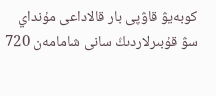كوبەيۋ قاۋپى بار قالاداعى مۇنداي سۋ قۇبىرلاردىڭ سانى شامامەن 720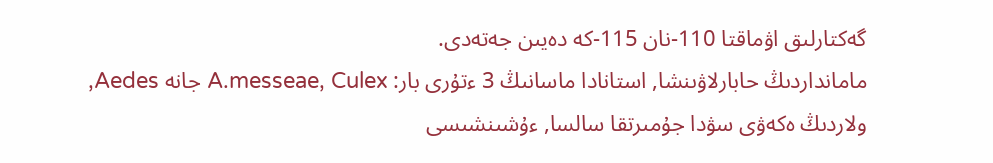گەكتارلىق اۋماقتا 110-نان 115-كە دەيىن جەتەدى.
مامانداردىڭ حابارلاۋىنشا, استانادا ماسانىڭ 3 ءتۇرى بار: A.messeae, Culex جانە Aedes, ولاردىڭ ەكەۋى سۋدا جۇمىرتقا سالسا, ءۇشىنشىسى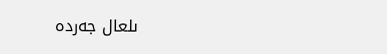ىلعال جەردە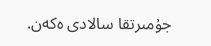جۇمىرتقا سالادى ەكەن.